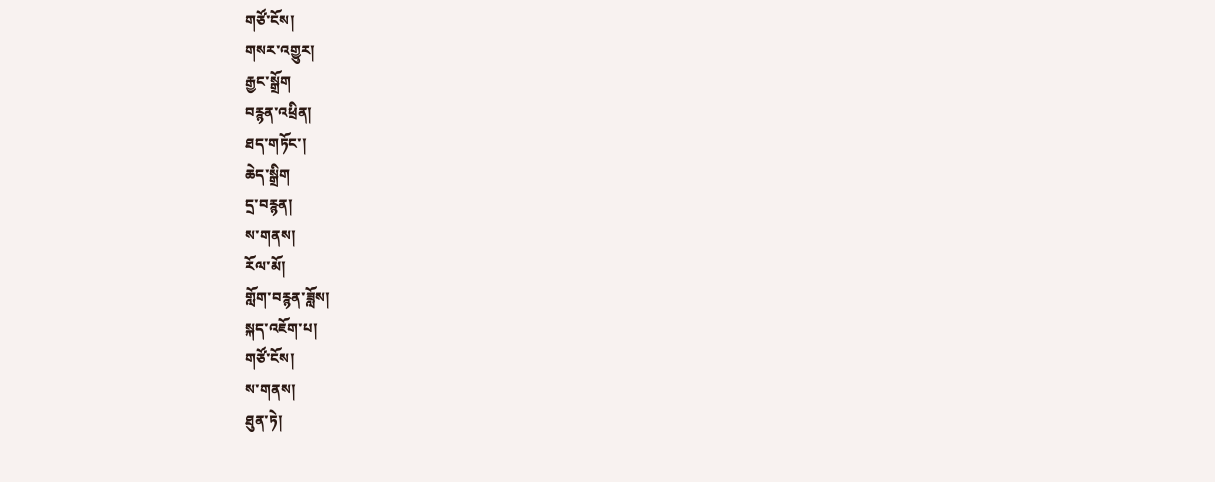གཙོ་ངོས།
གསར་འགྱུར།
རྒྱང་སྒྲོག
བརྙན་འཕྲིན།
ཐད་གཏོང་།
ཆེད་སྒྲིག
དྲ་བརྙན།
ས་གནས།
རོལ་མོ།
གློག་བརྙན་ཟློས།
སྐད་འཇོག་པ།
གཙོ་ངོས།
ས་གནས།
ཐུན་ཏེ།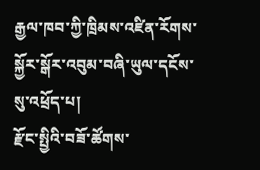རྒྱལ་ཁབ་ཀྱི་ཁྲིམས་འཛིན་རོགས་སྐྱོར་སྒོར་འབུམ་བཞི་ཡུལ་དངོས་སུ་འཕྲོད་པ།
རྫོང་སྤྱིའི་བཟོ་ཚོགས་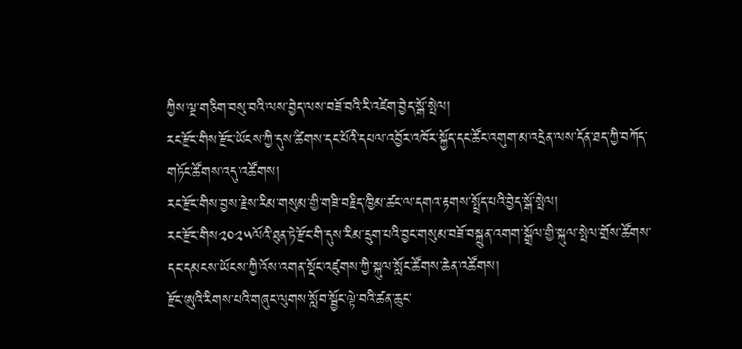ཀྱིས་ལྔ་གཅིག་བསུ་བའི་ལས་བྱེད་ལས་བཟོ་བའི་རི་འཛེག་བྱེད་སྒོ་སྤེལ།
རང་རྫོང་གིས་རྫོང་ཡོངས་ཀྱི་དུས་ཚིགས་དང་པོའི་དཔལ་འབྱོར་འཁོར་སྐྱོད་དང་ཚོང་འགུག་མ་འདྲེན་ལས་དོན་ཐད་ཀྱི་བཀོད་གཏོང་ཚོགས་འདུ་འཚོགས།
རང་རྫོང་གིས་བྱས་རྗེས་རིམ་གསུམ་གྱི་གཟི་བརྗིད་ཁྱིམ་ཚང་ལ་དགའ་རྟགས་སྤྲོད་པའི་བྱེད་སྒོ་སྤེལ།
རང་རྫོང་གིས༢༠༢༥ལོའི་ཐུན་ཏེ་རྫོང་གི་དུས་རིམ་དྲུག་པའི་བྱང་གསུམ་བཟོ་བསྐྲུན་འགག་སྒྲོལ་གྱི་སྐུལ་སྤེལ་གྲོས་ཚོགས་དང་དམངས་ཡོངས་ཀྱི་འོས་འགན་སྡོང་འཛུགས་ཀྱི་སྐུལ་སློང་ཚོགས་ཆེན་འཚོགས།
རྫོང་ཨུའི་རིགས་པའི་གཞུང་ལུགས་སློབ་སྦྱོང་ལྟེ་བའི་ཚན་ཆུང་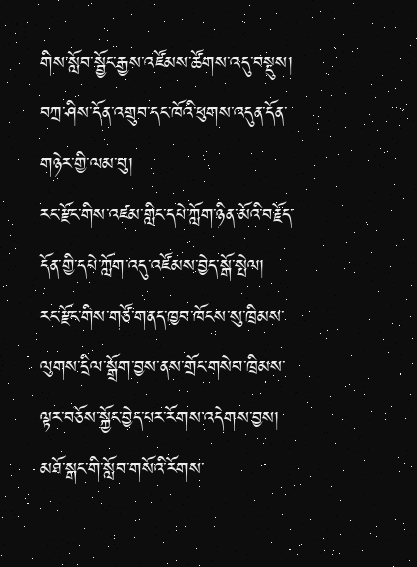གིས་སློབ་སྦྱོང་རྒྱས་འཛོམས་ཚོགས་འདུ་བསྡུས།
བཀྲ་ཤིས་དོན་འགྲུབ་དང་ཁོའི་ཕུགས་འདུན་དོན་གཉེར་གྱི་ལམ་བུ།
རང་རྫོང་གིས་འཛམ་གླིང་དཔེ་ཀློག་ཉིན་མོའི་བརྗོད་དོན་གྱི་དཔེ་ཀློག་འདུ་འཛོམས་བྱེད་སྒོ་སྤེལ།
རང་རྫོང་གིས་གཙོ་གནད་ཁྱབ་ཁོངས་སུ་ཁྲིམས་ལུགས་དྲིལ་སྒྲོག་བྱས་ནས་གྲོང་གསེབ་ཁྲིམས་ལྟར་བཅོས་སྐྱོང་བྱེད་པར་རོགས་འདེགས་བྱས།
མཐོ་སྒང་གི་སློབ་གསོའི་རོགས་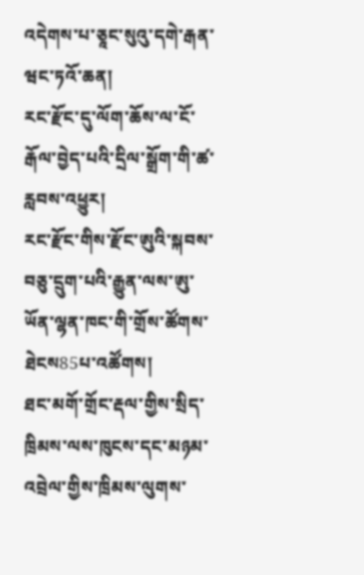འདེགས་པ་ཅཱང་སུའུ་དགེ་རྒན་ཝང་ཏའོ་ཆན།
རང་རྫོང་དུ་ལོག་ཆོས་ལ་ངོ་རྒོལ་བྱེད་པའི་དྲིལ་སྒྲོག་གི་ཚ་རླབས་འཕྱུར།
རང་རྫོང་གིས་རྫོང་ཨུའི་སྐབས་བཅུ་དྲུག་པའི་རྒྱུན་ལས་ཨུ་ཡོན་ལྷན་ཁང་གི་གྲོས་ཚོགས་ཐེངས85པ་འཚོགས།
ཐང་མགོ་གྲོང་རྡལ་གྱིས་སྲིད་ཁྲིམས་ལས་ཁུངས་དང་མཉམ་འབྲེལ་གྱིས་ཁྲིམས་ལུགས་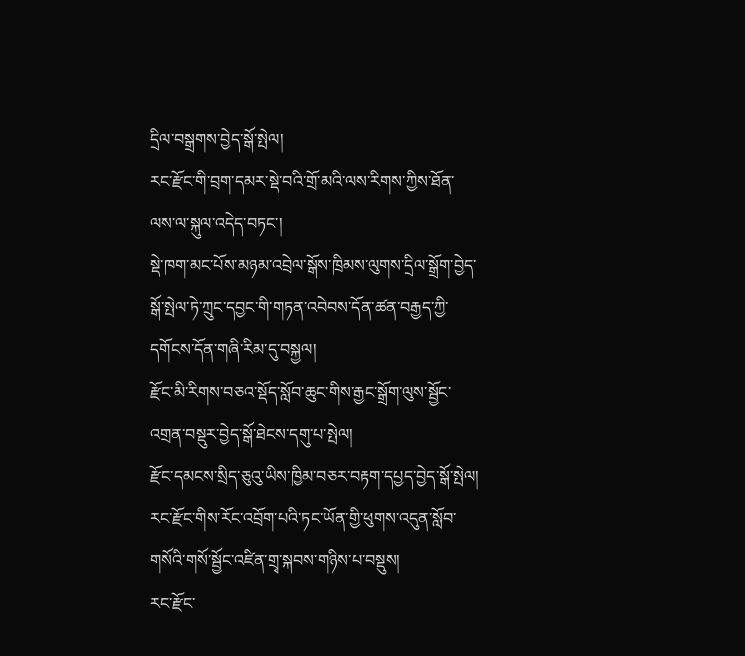དྲིལ་བསྒྲགས་བྱེད་སྒོ་སྤེལ།
རང་རྫོང་གི་བྲག་དམར་སྡེ་བའི་གྲོ་མའི་ལས་རིགས་ཀྱིས་ཐོན་ལས་ལ་སྐུལ་འདེད་བཏང་།
སྡེ་ཁག་མང་པོས་མཉམ་འབྲེལ་སྒོས་ཁྲིམས་ལུགས་དྲིལ་སྒྲོག་བྱེད་སྒོ་སྤེལ་ཏེ་ཀྲུང་དབྱང་གི་གཏན་འབེབས་དོན་ཚན་བརྒྱད་ཀྱི་དགོངས་དོན་གཞི་རིམ་དུ་བསྐྱལ།
རྫོང་མི་རིགས་བཅའ་སྡོད་སློབ་ཆུང་གིས་རྒྱང་སྒྲོག་ལུས་སྦྱོང་འགྲན་བསྡུར་བྱེད་སྒོ་ཐེངས་དགུ་པ་སྤེལ།
རྫོང་དམངས་སྲིད་ཅུའུ་ཡིས་ཁྱིམ་བཅར་བརྟག་དཔྱད་བྱེད་སྒོ་སྤེལ།
རང་རྫོང་གིས་རོང་འབྲོག་པའི་ཏང་ཡོན་གྱི་ཕུགས་འདུན་སློབ་གསོའི་གསོ་སྦྱོང་འཛིན་གྲྭ་སྐབས་གཉིས་པ་བསྡུས།
རང་རྫོང་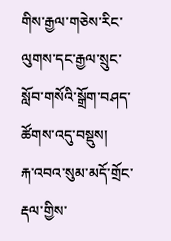གིས་རྒྱལ་གཅེས་རིང་ལུགས་དང་རྒྱལ་སྲུང་སློབ་གསོའི་སྒྲོག་བཤད་ཚོགས་འདུ་བསྡུས།
རྐ་འབའ་སུམ་མདོ་གྲོང་རྡལ་གྱིས་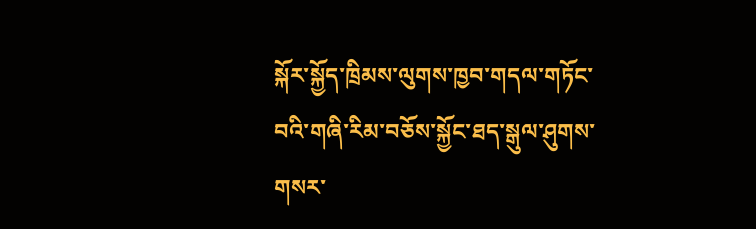སྐོར་སྐྱོད་ཁྲིམས་ལུགས་ཁྱབ་གདལ་གཏོང་བའི་གཞི་རིམ་བཅོས་སྐྱོང་ཐད་སྒུལ་ཤུགས་གསར་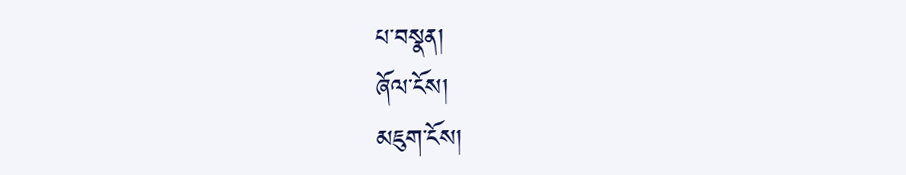པ་བསྣན།
ཞོལ་ངོས།
མཇུག་ངོས།